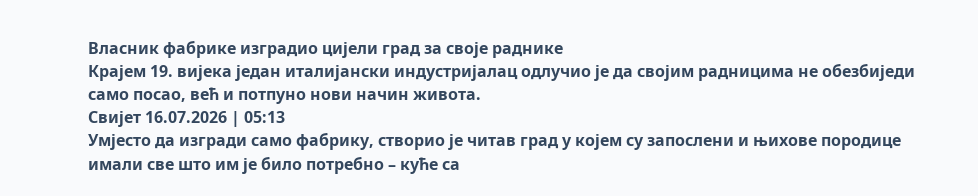Власник фабрике изградио цијели град за своје раднике
Крајем 19. вијека један италијански индустријалац одлучио је да својим радницима не обезбиједи само посао, већ и потпуно нови начин живота.
Свијет 16.07.2026 | 05:13
Умјесто да изгради само фабрику, створио је читав град у којем су запослени и њихове породице имали све што им је било потребно – куће са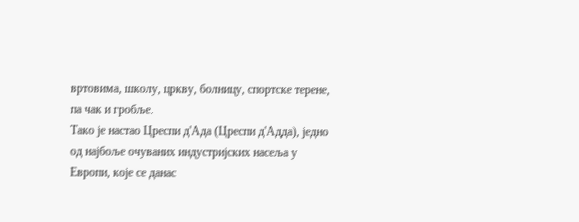вртовима, школу, цркву, болницу, спортске терене, па чак и гробље.
Тако је настао Цреспи д'Ада (Цреспи д'Адда), једно од најбоље очуваних индустријских насеља у Европи, које се данас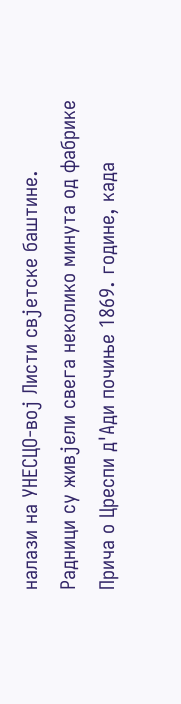налази на УНЕСЦО-вој Листи свјетске баштине.
Радници су живјели свега неколико минута од фабрике
Прича о Цреспи д'Ади почиње 1869. године, када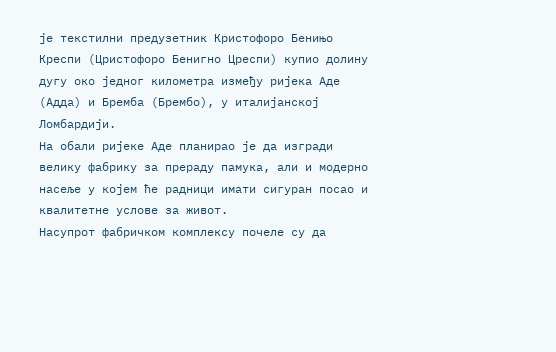је текстилни предузетник Кристофоро Бенињо Креспи (Цристофоро Бенигно Цреспи) купио долину дугу око једног километра између ријека Аде (Адда) и Бремба (Брембо), у италијанској Ломбардији.
На обали ријеке Аде планирао је да изгради велику фабрику за прераду памука, али и модерно насеље у којем ће радници имати сигуран посао и квалитетне услове за живот.
Насупрот фабричком комплексу почеле су да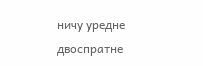ничу уредне двоспратне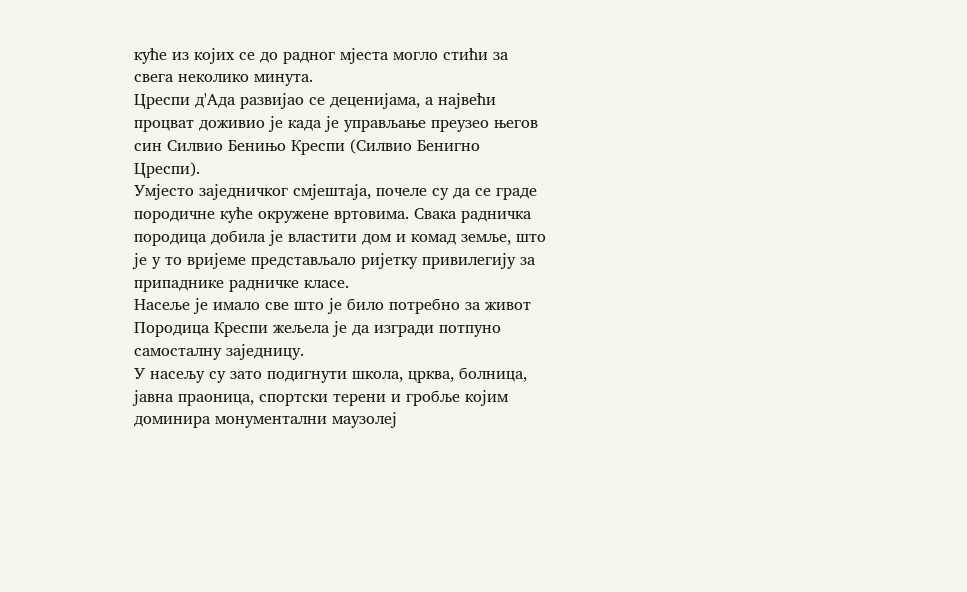куће из којих се до радног мјеста могло стићи за свега неколико минута.
Цреспи д'Ада развијао се деценијама, а највећи процват доживио је када је управљање преузео његов син Силвио Бенињо Креспи (Силвио Бенигно Цреспи).
Умјесто заједничког смјештаја, почеле су да се граде породичне куће окружене вртовима. Свака радничка породица добила је властити дом и комад земље, што је у то вријеме представљало ријетку привилегију за припаднике радничке класе.
Насеље је имало све што је било потребно за живот
Породица Креспи жељела је да изгради потпуно самосталну заједницу.
У насељу су зато подигнути школа, црква, болница, јавна праоница, спортски терени и гробље којим доминира монументални маузолеј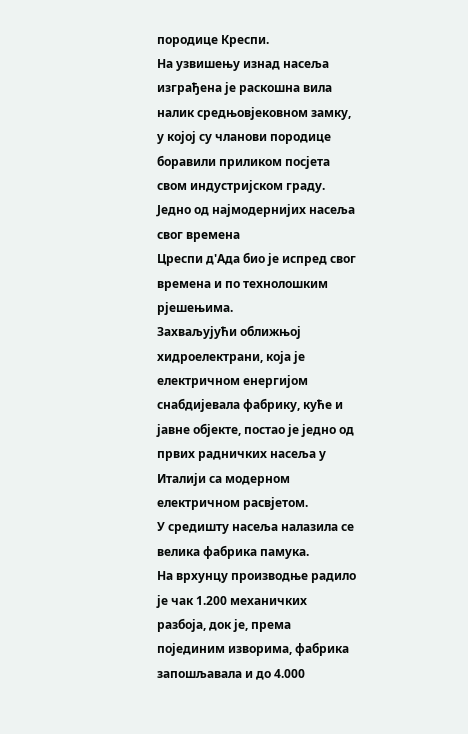породице Креспи.
На узвишењу изнад насеља изграђена је раскошна вила налик средњовјековном замку, у којој су чланови породице боравили приликом посјета свом индустријском граду.
Једно од најмодернијих насеља свог времена
Цреспи д'Ада био је испред свог времена и по технолошким рјешењима.
Захваљујући оближњој хидроелектрани, која је електричном енергијом снабдијевала фабрику, куће и јавне објекте, постао је једно од првих радничких насеља у Италији са модерном електричном расвјетом.
У средишту насеља налазила се велика фабрика памука.
На врхунцу производње радило је чак 1.200 механичких разбоја, док је, према појединим изворима, фабрика запошљавала и до 4.000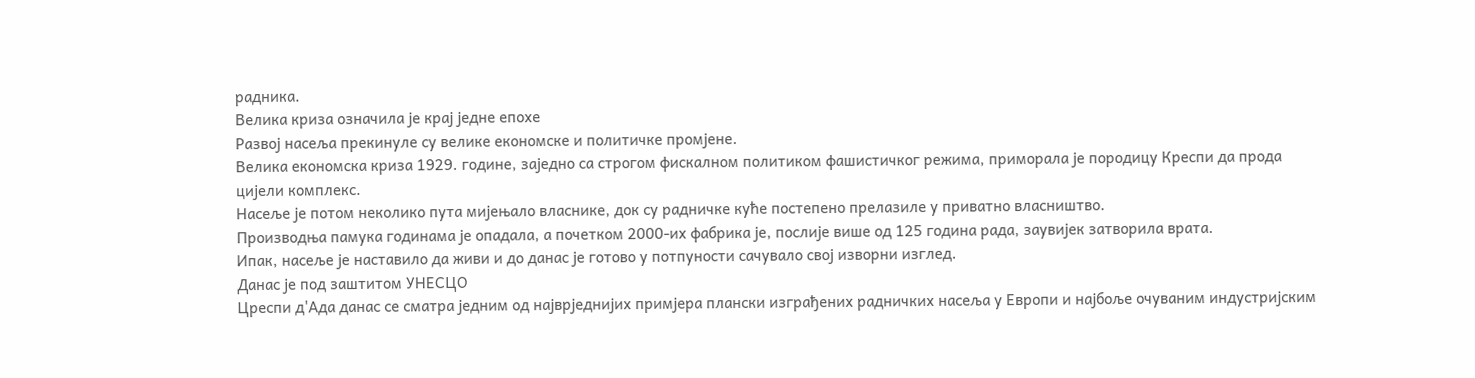радника.
Велика криза означила је крај једне епохе
Развој насеља прекинуле су велике економске и политичке промјене.
Велика економска криза 1929. године, заједно са строгом фискалном политиком фашистичког режима, приморала је породицу Креспи да прода цијели комплекс.
Насеље је потом неколико пута мијењало власнике, док су радничке куће постепено прелазиле у приватно власништво.
Производња памука годинама је опадала, а почетком 2000-их фабрика је, послије више од 125 година рада, заувијек затворила врата.
Ипак, насеље је наставило да живи и до данас је готово у потпуности сачувало свој изворни изглед.
Данас је под заштитом УНЕСЦО
Цреспи д'Ада данас се сматра једним од најврједнијих примјера плански изграђених радничких насеља у Европи и најбоље очуваним индустријским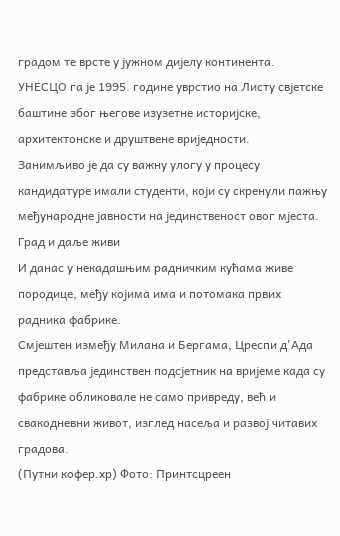градом те врсте у јужном дијелу континента.
УНЕСЦО га је 1995. године уврстио на Листу свјетске баштине због његове изузетне историјске, архитектонске и друштвене вриједности.
Занимљиво је да су важну улогу у процесу кандидатуре имали студенти, који су скренули пажњу међународне јавности на јединственост овог мјеста.
Град и даље живи
И данас у некадашњим радничким кућама живе породице, међу којима има и потомака првих радника фабрике.
Смјештен између Милана и Бергама, Цреспи д'Ада представља јединствен подсјетник на вријеме када су фабрике обликовале не само привреду, већ и свакодневни живот, изглед насеља и развој читавих градова.
(Путни кофер.хр) Фото: Принтсцреен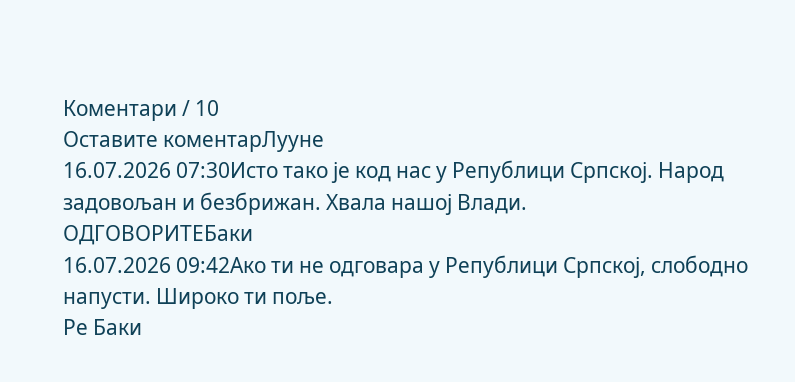Коментари / 10
Оставите коментарЛууне
16.07.2026 07:30Исто тако је код нас у Републици Српској. Народ задовољан и безбрижан. Хвала нашој Влади.
ОДГОВОРИТЕБаки
16.07.2026 09:42Ако ти не одговара у Републици Српској, слободно напусти. Широко ти поље.
Ре Баки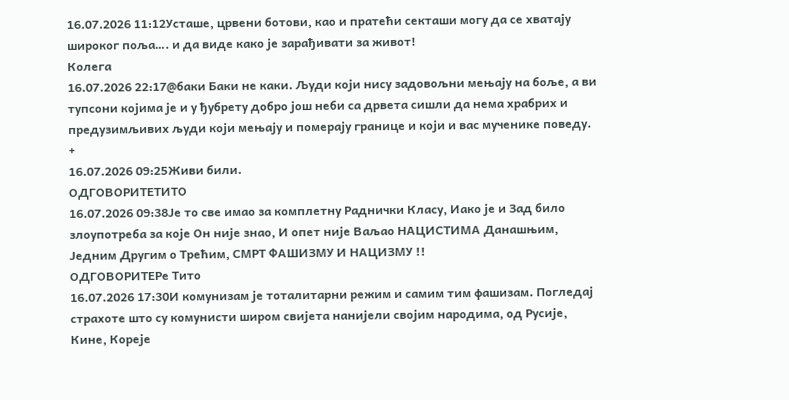16.07.2026 11:12Усташе, црвени ботови, као и пратећи секташи могу да се хватају широког поља…. и да виде како је зарађивати за живот!
Колега
16.07.2026 22:17@баки Баки не каки. Људи који нису задовољни мењају на боље, а ви тупсони којима је и у ђубрету добро још неби са дрвета сишли да нема храбрих и предузимљивих људи који мењају и померају границе и који и вас мученике поведу.
+
16.07.2026 09:25Живи били.
ОДГОВОРИТЕТИТО
16.07.2026 09:38Је то све имао за комплетну Раднички Класу, Иако је и Зад било злоупотреба за које Он није знао, И опет није Ваљао НАЦИСТИМА Данашњим, Једним Другим о Трећим, СМРТ ФАШИЗМУ И НАЦИЗМУ !!
ОДГОВОРИТЕРе Тито
16.07.2026 17:30И комунизам је тоталитарни режим и самим тим фашизам. Погледај страхоте што су комунисти широм свијета нанијели својим народима, од Русије, Кине, Кореје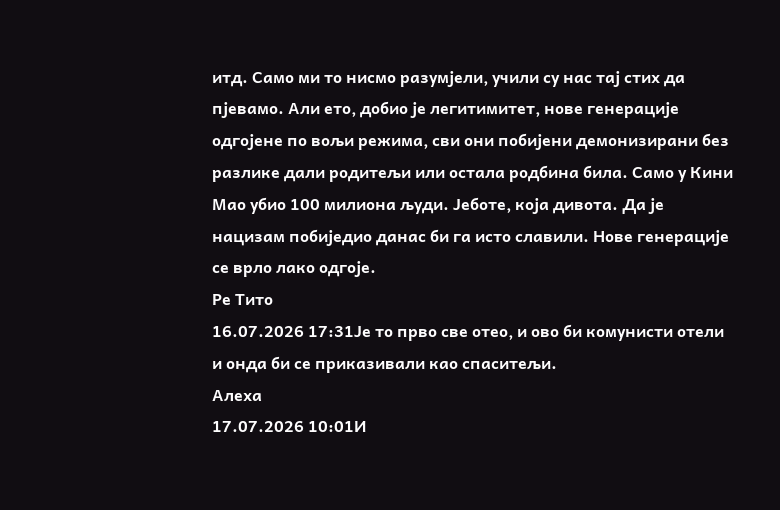итд. Само ми то нисмо разумјели, учили су нас тај стих да пјевамо. Али ето, добио је легитимитет, нове генерације одгојене по вољи режима, сви они побијени демонизирани без разлике дали родитељи или остала родбина била. Само у Кини Мао убио 100 милиона људи. Јеботе, која дивота. Да је нацизам побиједио данас би га исто славили. Нове генерације се врло лако одгоје.
Ре Тито
16.07.2026 17:31Је то прво све отео, и ово би комунисти отели и онда би се приказивали као спаситељи.
Алеxа
17.07.2026 10:01И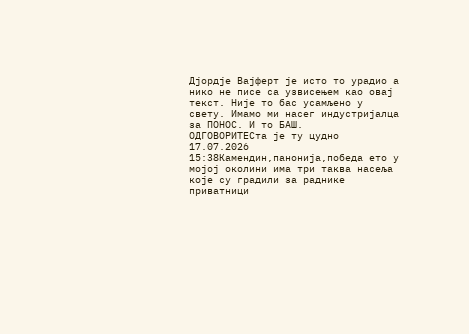Дјордје Вајферт је исто то урадио а нико не писе са узвисењем као овај текст. Није то бас усамљено у свету. Имамо ми насег индустријалца за ПОНОС. И то БАШ.
ОДГОВОРИТЕСта је ту цудно
17.07.2026 15:38Камендин,панонија,победа ето у мојој околини има три таква насеља које су градили за раднике приватници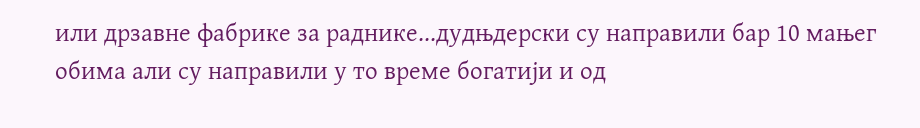или дрзавне фабрике за раднике...дудњдерски су направили бар 10 мањег обима али су направили у то време богатији и од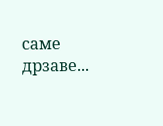саме дрзаве...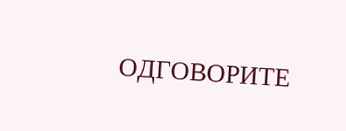ОДГОВОРИТЕ